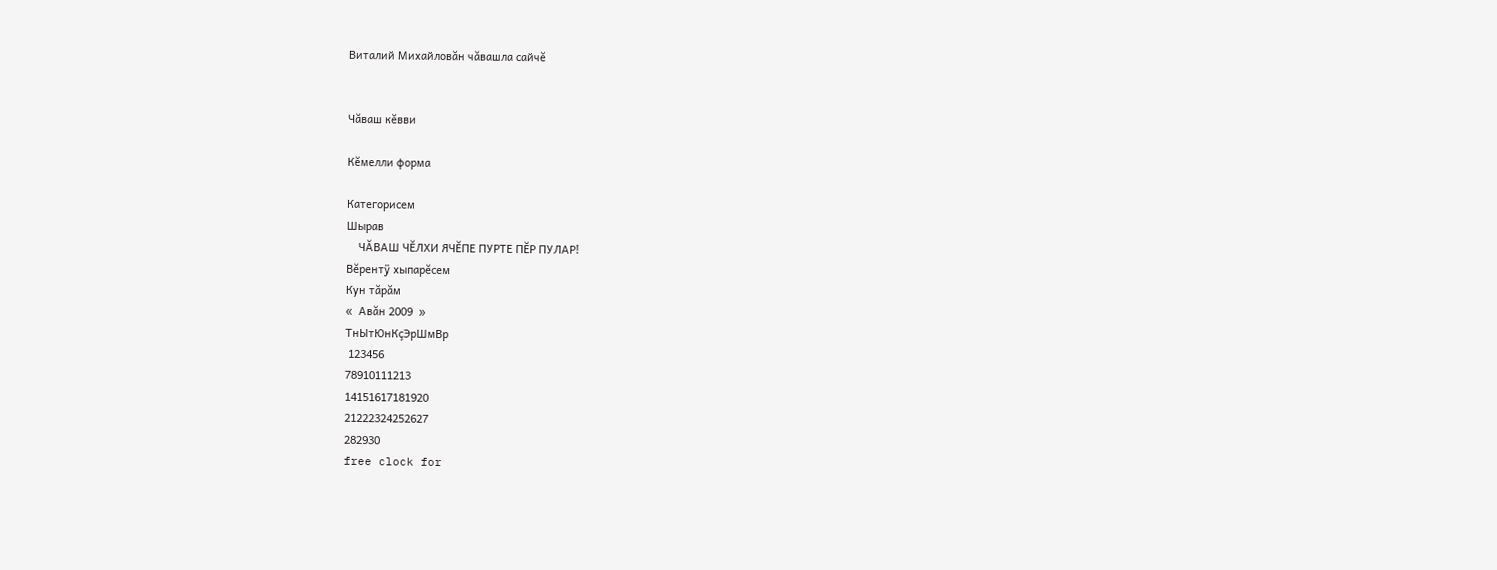Виталий Михайловăн чăвашла сайчĕ


Чăваш кĕвви

Кĕмелли форма

Категорисем
Шырав
    ЧĂВАШ ЧĔЛХИ ЯЧĔПЕ ПУРТЕ ПĔР ПУЛАР!
Вĕрентÿ хыпарĕсем
Кун тăрăм
«  Авăн 2009  »
ТнЫтЮнКçЭрШмВр
 123456
78910111213
14151617181920
21222324252627
282930
free clock for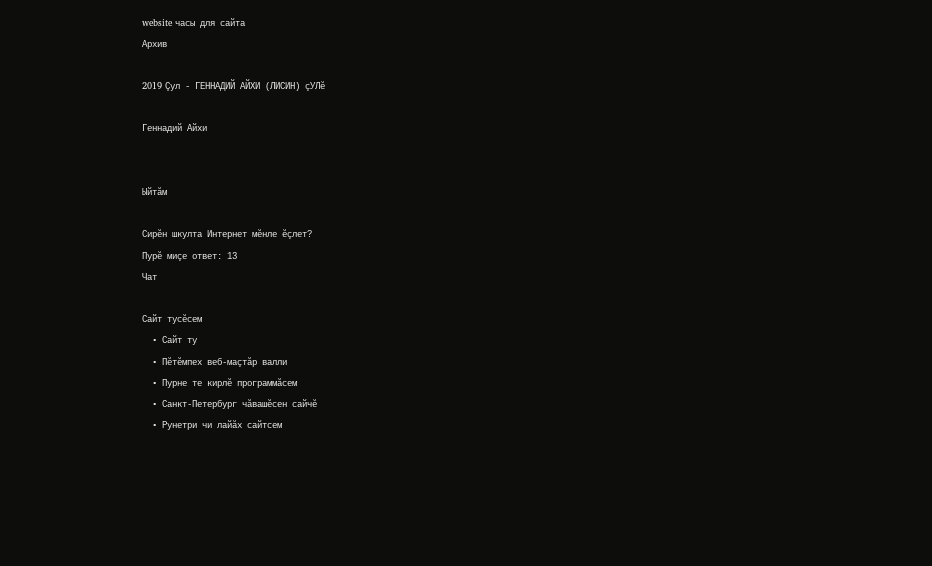website часы для сайта
Архив

2019 Çул - ГЕННАДИЙ АЙХИ (ЛИСИН) çУЛĕ

Геннадий Айхи


Ыйтăм

Сирĕн шкулта Интернет мĕнле ĕçлет?
Пурĕ миçе ответ: 13
Чат

Сайт тусĕсем
  • Сайт ту
  • Пĕтĕмпех веб-маçтăр валли
  • Пурне те кирлĕ программăсем
  • Санкт-Петербург чăвашĕсен сайчĕ
  • Рунетри чи лайăх сайтсем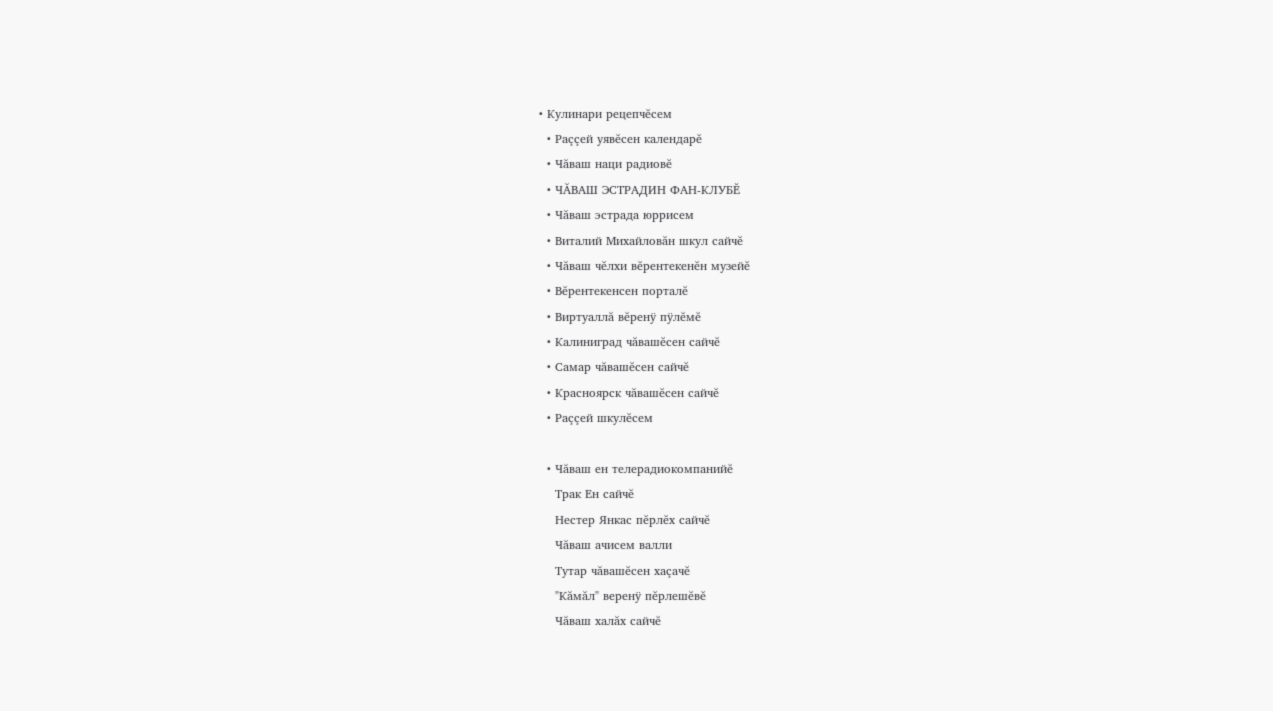• Кулинари рецепчĕсем
  • Раççей уявĕсен календарĕ
  • Чăваш наци радиовĕ
  • ЧĂВАШ ЭСТРАДИН ФАН-КЛУБĔ
  • Чăваш эстрада юррисем
  • Виталий Михайловăн шкул сайчĕ
  • Чăваш чĕлхи вĕрентекенĕн музейĕ
  • Вĕрентекенсен порталĕ
  • Виртуаллă вĕренÿ пÿлĕмĕ
  • Калиниград чăвашĕсен сайчĕ
  • Самар чăвашĕсен сайчĕ
  • Красноярск чăвашĕсен сайчĕ
  • Раççей шкулĕсем

  • Чăваш ен телерадиокомпанийĕ
    Трак Ен сайчĕ
    Нестер Янкас пĕрлĕх сайчĕ
    Чăваш ачисем валли
    Тутар чăвашĕсен хаçачĕ
    "Кăмăл" веренÿ пĕрлешĕвĕ
    Чăваш халăх сайчĕ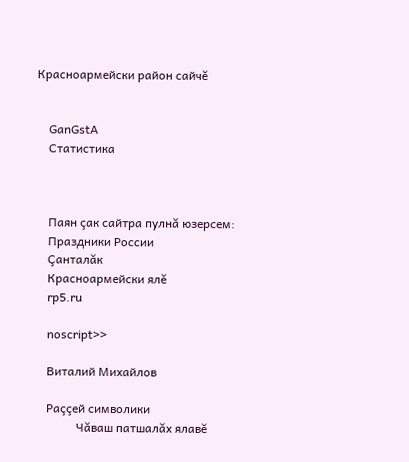Красноармейски район сайчĕ


    GanGstA
    Статистика



    Паян çак сайтра пулнă юзерсем:
    Праздники России
    Çанталăк
    Красноармейски ялĕ
    rp5.ru

    noscript>>

    Виталий Михайлов

    Раççей символики
              Чăваш патшалăх ялавĕ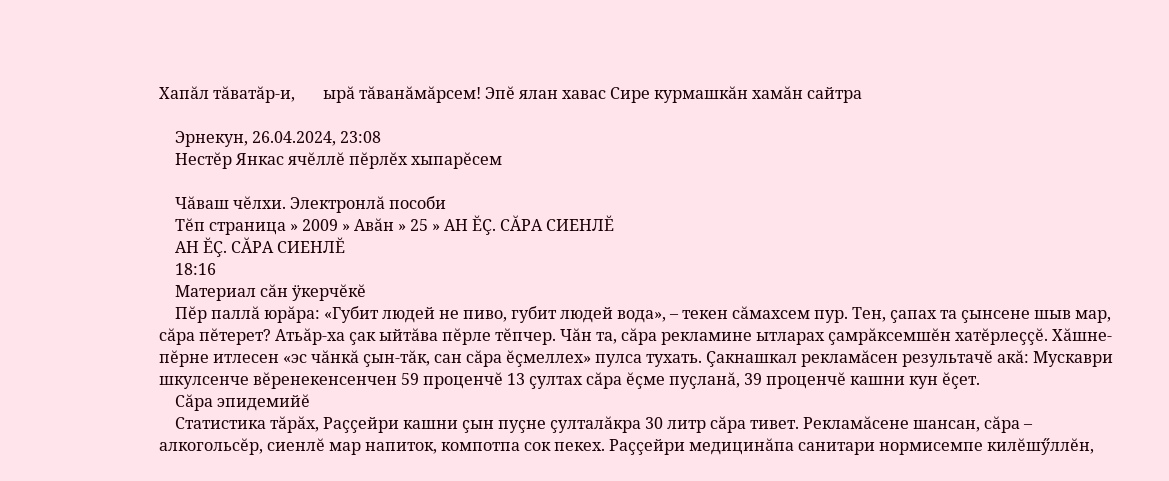Хапăл тăватăр-и,       ырă тăванăмăрсем! Эпĕ ялан хавас Сире курмашкăн хамăн сайтра

    Эрнекун, 26.04.2024, 23:08
    Нестĕр Янкас ячĕллĕ пĕрлĕх хыпарĕсем

    Чăваш чĕлхи. Электронлă пособи
    Тĕп страница » 2009 » Авăн » 25 » АН ĔÇ. СĂРА СИЕНЛĔ
    АН ĔÇ. СĂРА СИЕНЛĔ
    18:16
    Материал сăн ÿкерчĕкĕ
    Пĕр паллă юрăра: «Губит людей не пиво, губит людей вода», – текен сăмахсем пур. Тен, çапах та çынсене шыв мар, сăра пĕтерет? Атьăр-ха çак ыйтăва пĕрле тĕпчер. Чăн та, сăра рекламине ытларах çамрăксемшĕн хатĕрлеççĕ. Хăшне-пĕрне итлесен «эс чăнкă çын-тăк, сан сăра ĕçмеллех» пулса тухать. Çакнашкал рекламăсен результачĕ акă: Мускаври шкулсенче вĕренекенсенчен 59 проценчĕ 13 çултах сăра ĕçме пуçланă, 39 проценчĕ кашни кун ĕçет.
    Сăра эпидемийĕ
    Статистика тăрăх, Раççейри кашни çын пуçне çулталăкра 30 литр сăра тивет. Рекламăсене шансан, сăра – алкогольсĕр, сиенлĕ мар напиток, компотпа сок пекех. Раççейри медицинăпа санитари нормисемпе килĕшӳллĕн,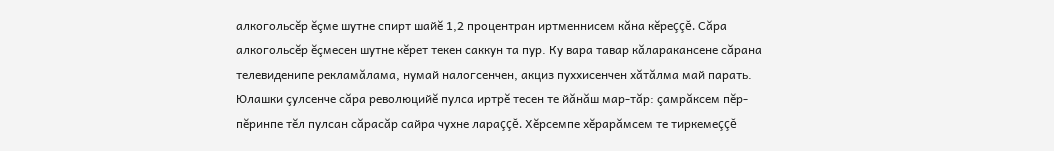алкогольсĕр ĕçме шутне спирт шайĕ 1,2 процентран иртменнисем кăна кĕреççĕ. Сăра алкогольсĕр ĕçмесен шутне кĕрет текен саккун та пур. Ку вара тавар кăларакансене сăрана телевиденипе рекламăлама, нумай налогсенчен, акциз пуххисенчен хăтăлма май парать. Юлашки çулсенче сăра революцийĕ пулса иртрĕ тесен те йăнăш мар-тăр: çамрăксем пĕр-пĕринпе тĕл пулсан сăрасăр сайра чухне лараççĕ. Хĕрсемпе хĕрарăмсем те тиркемеççĕ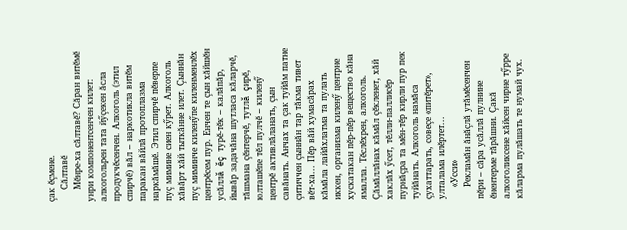çак ĕçмене.
    Сăлтавĕ
    Мĕнре-ха сăлтавĕ? Сăран витĕмĕ унри компонентсенчен килет: алкогольрен тата йӳçекен ăсла продукчĕсенчен. Алкоголь (этил спирчĕ) вăл – наркотикла витĕм паракан вăйлă протоплазма наркăмăшĕ. Этил спирчĕ пĕверпе пуç мимине сиен кӳрет. Алкоголь хăвăрт хăй тыткăнне илет. Çыннăн пуç миминче киленӳпе киленменлĕх центрĕсем пур. Енчен те çын хăйшĕн усăллă ĕç турĕ-тĕк – калăпăр, йывăр задачăна шутласа кăларчĕ, тăшмана çĕнтерчĕ, тутлă çирĕ, юлташĕпе тĕл пулчĕ – киленӳ центрĕ активлăланать, çын савăнать. Анчах та çак туйăм патне çитиччен çыннăн тар тăкма тивет вĕт-ха... Пĕр вăй хумасăрах кăмăла лайăхлатма та пулать иккен, организма киленӳ центрне хускатакан пĕр-пĕр вещество кăна ямалла. Тĕслĕхрен, алкоголь. Çăмăллăнах кăмăл çĕкленет, хăй хаклăх ӳсет, тĕлли-паллисĕр пурнăçра та мĕн-тĕр кирли пур пек туйăнать. Алкоголь намăса çухаттарать, совеçе «питĕрет», улталама илĕртет...
    «Усси»
    Рекламăн ăнăçлă утăмĕсенчен пĕри – сăра усăллă пулнине ĕнентерме тăрăшни. Çакă алкоголиксене хăйсен чирне тӳрре кăларма пулăшать те нумай чух.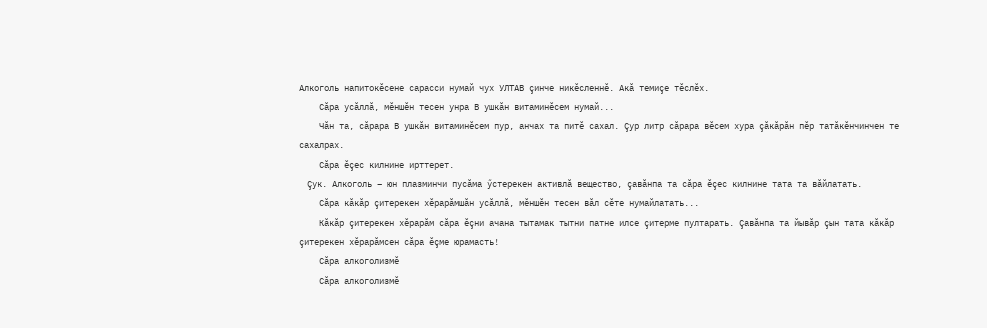Алкоголь напитокĕсене сарасси нумай чух УЛТАВ çинче никĕсленнĕ. Акă темиçе тĕслĕх.
    Сăра усăллă, мĕншĕн тесен унра В ушкăн витаминĕсем нумай...
    Чăн та, сăрара В ушкăн витаминĕсем пур, анчах та питĕ сахал. Çур литр сăрара вĕсем хура çăкăрăн пĕр татăкĕнчинчен те сахалрах.
    Сăра ĕçес килнине ирттерет.
    Çук. Алкоголь – юн плазминчи пусăма ӳстерекен активлă вещество, çавăнпа та сăра ĕçес килнине тата та вăйлатать.
    Сăра кăкăр çитерекен хĕрарăмшăн усăллă, мĕншĕн тесен вăл сĕте нумайлатать...
    Кăкăр çитерекен хĕрарăм сăра ĕçни ачана тытамак тытни патне илсе çитерме пултарать. Çавăнпа та йывăр çын тата кăкăр çитерекен хĕрарăмсен сăра ĕçме юрамасть!
    Сăра алкоголизмĕ
    Сăра алкоголизмĕ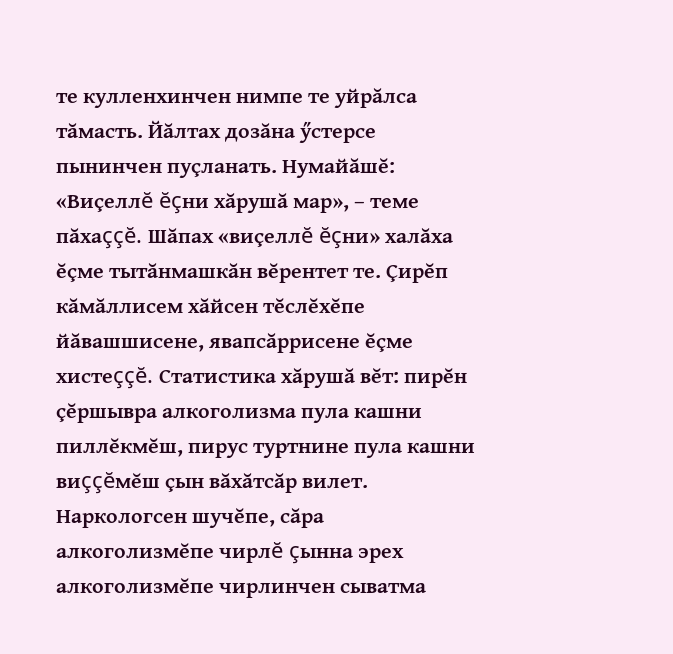те кулленхинчен нимпе те уйрăлса тăмасть. Йăлтах дозăна ӳстерсе пынинчен пуçланать. Нумайăшĕ: «Виçеллĕ ĕçни хăрушă мар», – теме пăхаççĕ. Шăпах «виçеллĕ ĕçни» халăха ĕçме тытăнмашкăн вĕрентет те. Çирĕп кăмăллисем хăйсен тĕслĕхĕпе йăвашшисене, явапсăррисене ĕçме хистеççĕ. Статистика хăрушă вĕт: пирĕн çĕршывра алкоголизма пула кашни пиллĕкмĕш, пирус туртнине пула кашни виççĕмĕш çын вăхăтсăр вилет. Наркологсен шучĕпе, сăра алкоголизмĕпе чирлĕ çынна эрех алкоголизмĕпе чирлинчен сыватма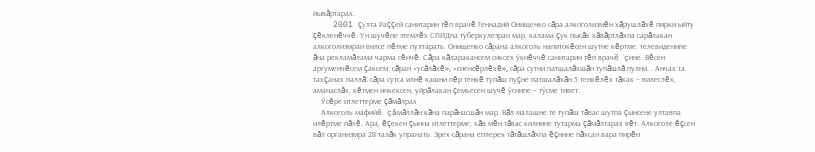йывăртарах.
    2001 çулта Раççей санитарин тĕп врачĕ Геннадий Онищенко сăра алкоголизмĕн хăрушлăхĕ пирки ыйту çĕкленĕччĕ. Ун шучĕпе этемлĕх СПИДпа туберкулезран мар, калама çук пысăк хăвăртлăхпа сарăлакан алкоголизмран вилсе пĕтме пултарать. Онищенко сăрана алкоголь напитокĕсен шутне кĕртме, телевиденипе ăна рекламăлама чарма сĕнчĕ. Сăра кăларакансем сиксех ӳкнĕччĕ санитарин тĕп врачĕ çине. Вĕсен аргуменчĕсем çаксем: сăран «усăлăхĕ», «сиенсĕрлĕхĕ», сăра сутни патшалăхшăн тупăшлă пулни... Анчах та тахçанах паллă: сăра сутса илнĕ кашни пĕр тенкĕ тупăш пуçне патшалăхăн 5 тенкĕлĕх тăкак – вилеслĕх, аманаслăх, кĕтмен инкексен, уйрăлакан çемьесен шучĕ ӳснипе – тӳсме тивет.
    Ӳсĕре итлеттерме çăмăлрах
    Алкоголь мафийĕ çăмăллăн кăна парăнасшăн мар. Вăл малашне те тупăш тăвас шутпа çынсене ултавпа илĕртме пăхĕ. Ара, ĕçекен çынна итлеттерме, хăв мĕн тăвас килнине тутарма çăмăлтарах вĕт. Алкоголе ĕçсен вăл организмра 28 талăк упранать. Эрех-сăрана еплерех тăтăшлăхпа ĕçнине пăхсан вара пирĕн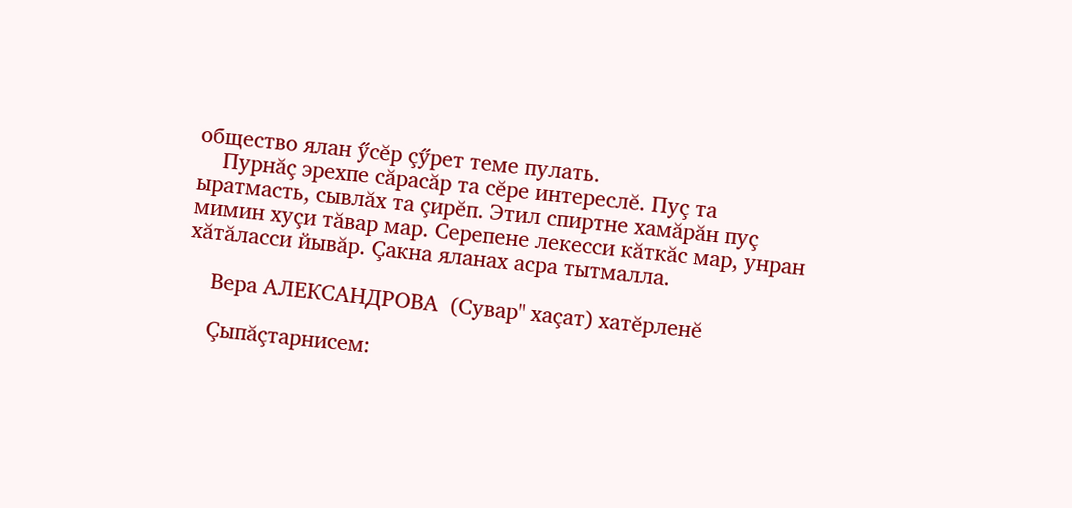общество ялан ӳсĕр çӳрет теме пулать.
    Пурнăç эрехпе сăрасăр та сĕре интереслĕ. Пуç та ыратмасть, сывлăх та çирĕп. Этил спиртне хамăрăн пуç мимин хуçи тăвар мар. Серепене лекесси кăткăс мар, унран хăтăласси йывăр. Çакна яланах асра тытмалла.

    Вера АЛЕКСАНДРОВА  (Сувар" хаçат) хатĕрленĕ

    Çыпăçтарнисем: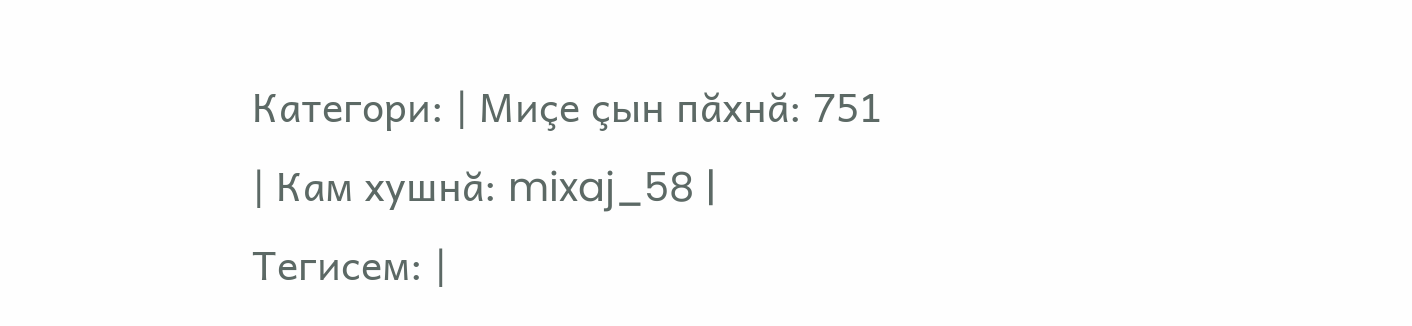Категори: | Миçе çын пăхнă: 751 | Кам хушнă: mixaj_58 | Тегисем: |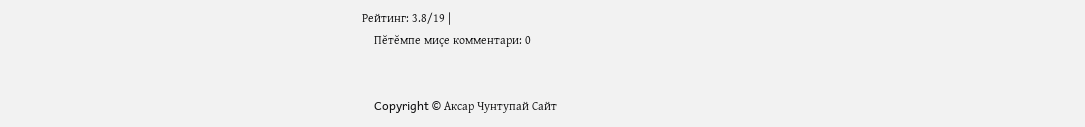Рейтинг: 3.8/19 |
    Пĕтĕмпе миçе комментари: 0


    Copyright © Аксар Чунтупай Cайт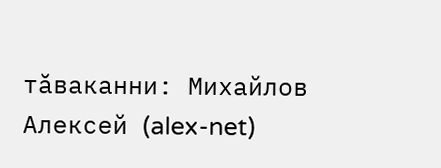тăваканни: Михайлов Алексей (alex-net)